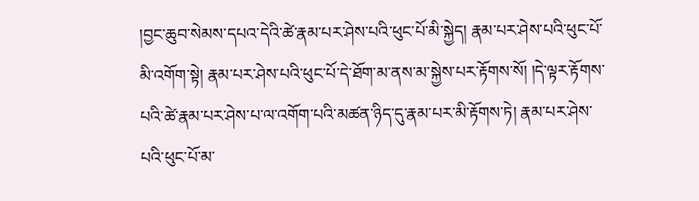།བྱང་ཆུབ་སེམས་དཔའ་དེའི་ཚེ་རྣམ་པར་ཤེས་པའི་ཕུང་པོ་མི་སྐྱེད། རྣམ་པར་ཤེས་པའི་ཕུང་པོ་མི་འགོག་སྟེ། རྣམ་པར་ཤེས་པའི་ཕུང་པོ་དེ་ཐོག་མ་ནས་མ་སྐྱེས་པར་རྟོགས་སོ། །དེ་ལྟར་རྟོགས་པའི་ཚེ་རྣམ་པར་ཤེས་པ་ལ་འགོག་པའི་མཚན་ཉིད་དུ་རྣམ་པར་མི་རྟོགས་ཏེ། རྣམ་པར་ཤེས་པའི་ཕུང་པོ་མ་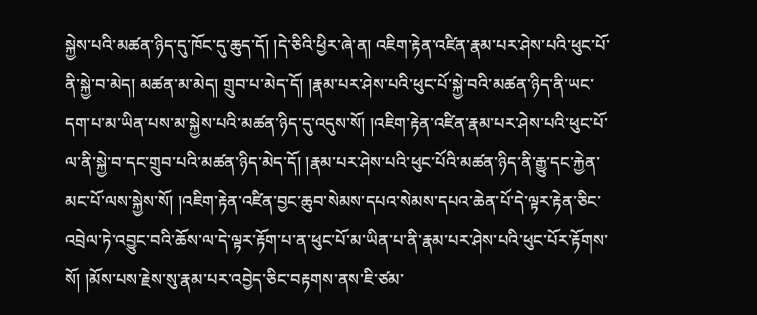སྐྱེས་པའི་མཚན་ཉིད་དུ་ཁོང་དུ་ཆུད་དོ། །དེ་ཅིའི་ཕྱིར་ཞེ་ན། འཇིག་རྟེན་འཛིན་རྣམ་པར་ཤེས་པའི་ཕུང་པོ་ནི་སྐྱེ་བ་མེད། མཚན་མ་མེད། གྲུབ་པ་མེད་དོ། །རྣམ་པར་ཤེས་པའི་ཕུང་པོ་སྐྱེ་བའི་མཚན་ཉིད་ནི་ཡང་དག་པ་མ་ཡིན་པས་མ་སྐྱེས་པའི་མཚན་ཉིད་དུ་འདུས་སོ། །འཇིག་རྟེན་འཛིན་རྣམ་པར་ཤེས་པའི་ཕུང་པོ་ལ་ནི་སྐྱེ་བ་དང་གྲུབ་པའི་མཚན་ཉིད་མེད་དོ། །རྣམ་པར་ཤེས་པའི་ཕུང་པོའི་མཚན་ཉིད་ནི་རྒྱུ་དང་རྐྱེན་མང་པོ་ལས་སྐྱེས་སོ། །འཇིག་རྟེན་འཛིན་བྱང་ཆུབ་སེམས་དཔའ་སེམས་དཔའ་ཆེན་པོ་དེ་ལྟར་རྟེན་ཅིང་འབྲེལ་ཏེ་འབྱུང་བའི་ཆོས་ལ་དེ་ལྟར་རྟོག་པ་ན་ཕུང་པོ་མ་ཡིན་པ་ནི་རྣམ་པར་ཤེས་པའི་ཕུང་པོར་རྟོགས་སོ། །མོས་པས་རྗེས་སུ་རྣམ་པར་འབྱེད་ཅིང་བརྟགས་ནས་ཇི་ཙམ་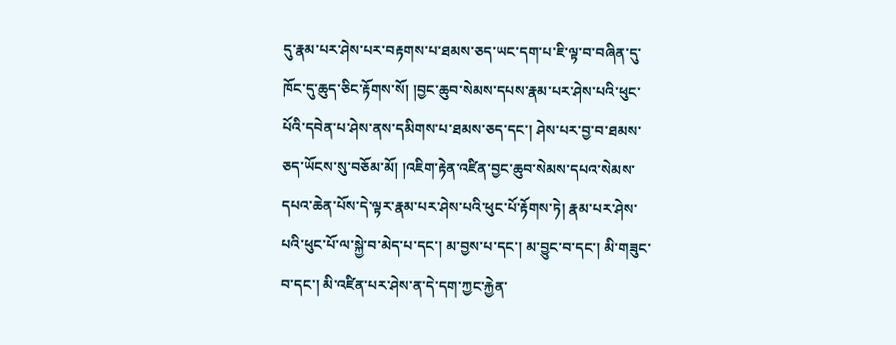དུ་རྣམ་པར་ཤེས་པར་བརྟགས་པ་ཐམས་ཅད་ཡང་དག་པ་ཇི་ལྟ་བ་བཞིན་དུ་ཁོང་དུ་ཆུད་ཅིང་རྟོགས་སོ། །བྱང་ཆུབ་སེམས་དཔས་རྣམ་པར་ཤེས་པའི་ཕུང་པོའི་དབེན་པ་ཤེས་ནས་དམིགས་པ་ཐམས་ཅད་དང་། ཤེས་པར་བྱ་བ་ཐམས་ཅད་ཡོངས་སུ་བཅོམ་མོ། །འཇིག་རྟེན་འཛིན་བྱང་ཆུབ་སེམས་དཔའ་སེམས་དཔའ་ཆེན་པོས་དེ་ལྟར་རྣམ་པར་ཤེས་པའི་ཕུང་པོ་རྟོགས་ཏེ། རྣམ་པར་ཤེས་པའི་ཕུང་པོ་ལ་སྐྱེ་བ་མེད་པ་དང་། མ་བྱས་པ་དང་། མ་བྱུང་བ་དང་། མི་གཟུང་བ་དང་། མི་འཛིན་པར་ཤེས་ན་དེ་དག་ཀྱང་རྐྱེན་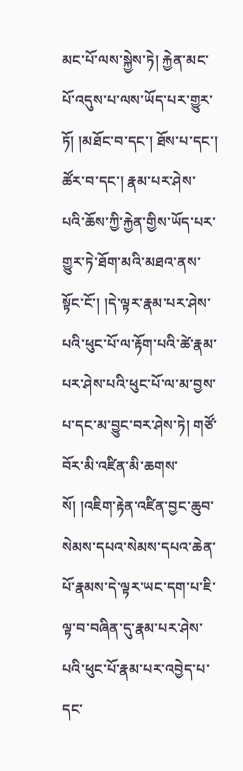མང་པོ་ལས་སྐྱེས་ཏེ། རྐྱེན་མང་པོ་འདུས་པ་ལས་ཡོད་པར་གྱུར་ཏོ། །མཐོང་བ་དང་། ཐོས་པ་དང་། ཚོར་བ་དང་། རྣམ་པར་ཤེས་པའི་ཆོས་ཀྱི་རྐྱེན་གྱིས་ཡོད་པར་གྱུར་ཏེ་ཐོག་མའི་མཐའ་ནས་སྟོང་ངོ་། །དེ་ལྟར་རྣམ་པར་ཤེས་པའི་ཕུང་པོ་ལ་རྟོག་པའི་ཚེ་རྣམ་པར་ཤེས་པའི་ཕུང་པོ་ལ་མ་བྱས་པ་དང་མ་བྱུང་བར་ཤེས་ཏེ། གཙོ་བོར་མི་འཛིན་མི་ཆགས་སོ། །འཇིག་རྟེན་འཛིན་བྱང་ཆུབ་སེམས་དཔའ་སེམས་དཔའ་ཆེན་པོ་རྣམས་དེ་ལྟར་ཡང་དག་པ་ཇི་ལྟ་བ་བཞིན་དུ་རྣམ་པར་ཤེས་པའི་ཕུང་པོ་རྣམ་པར་འབྱེད་པ་དང་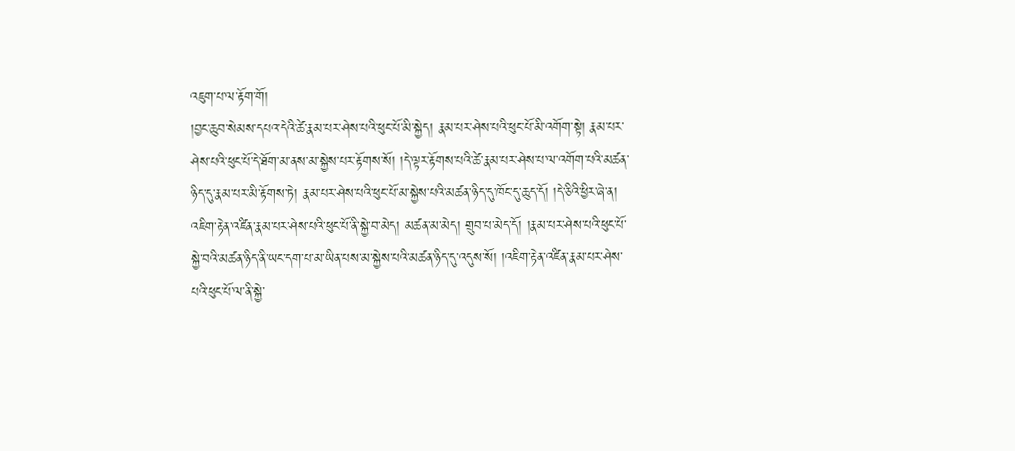འཇུག་པ་ལ་རྟོག་གོ།
།བྱང་ཆུབ་སེམས་དཔའ་དེའི་ཚེ་རྣམ་པར་ཤེས་པའི་ཕུང་པོ་མི་སྐྱེད། རྣམ་པར་ཤེས་པའི་ཕུང་པོ་མི་འགོག་སྟེ། རྣམ་པར་ཤེས་པའི་ཕུང་པོ་དེ་ཐོག་མ་ནས་མ་སྐྱེས་པར་རྟོགས་སོ། །དེ་ལྟར་རྟོགས་པའི་ཚེ་རྣམ་པར་ཤེས་པ་ལ་འགོག་པའི་མཚན་ཉིད་དུ་རྣམ་པར་མི་རྟོགས་ཏེ། རྣམ་པར་ཤེས་པའི་ཕུང་པོ་མ་སྐྱེས་པའི་མཚན་ཉིད་དུ་ཁོང་དུ་ཆུད་དོ། །དེ་ཅིའི་ཕྱིར་ཞེ་ན། འཇིག་རྟེན་འཛིན་རྣམ་པར་ཤེས་པའི་ཕུང་པོ་ནི་སྐྱེ་བ་མེད། མཚན་མ་མེད། གྲུབ་པ་མེད་དོ། །རྣམ་པར་ཤེས་པའི་ཕུང་པོ་སྐྱེ་བའི་མཚན་ཉིད་ནི་ཡང་དག་པ་མ་ཡིན་པས་མ་སྐྱེས་པའི་མཚན་ཉིད་དུ་འདུས་སོ། །འཇིག་རྟེན་འཛིན་རྣམ་པར་ཤེས་པའི་ཕུང་པོ་ལ་ནི་སྐྱེ་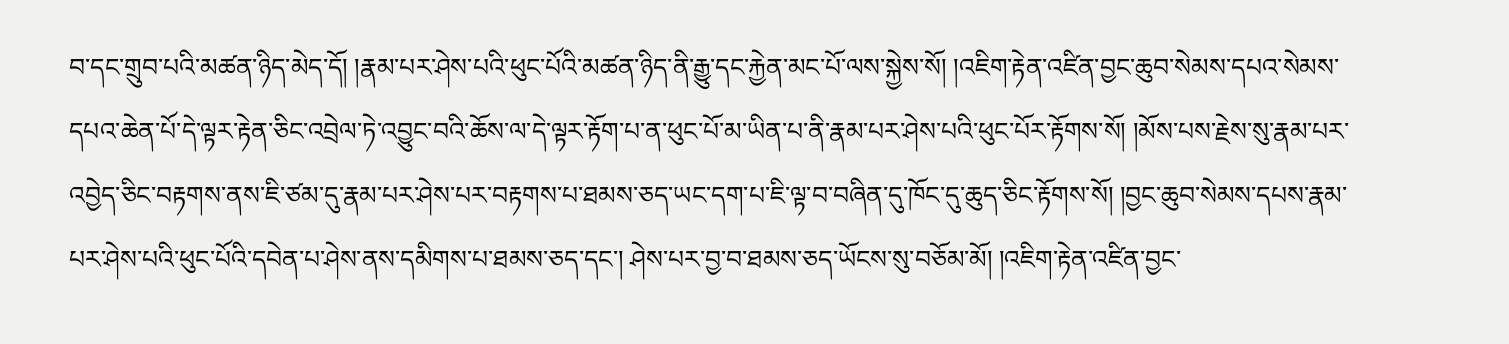བ་དང་གྲུབ་པའི་མཚན་ཉིད་མེད་དོ། །རྣམ་པར་ཤེས་པའི་ཕུང་པོའི་མཚན་ཉིད་ནི་རྒྱུ་དང་རྐྱེན་མང་པོ་ལས་སྐྱེས་སོ། །འཇིག་རྟེན་འཛིན་བྱང་ཆུབ་སེམས་དཔའ་སེམས་དཔའ་ཆེན་པོ་དེ་ལྟར་རྟེན་ཅིང་འབྲེལ་ཏེ་འབྱུང་བའི་ཆོས་ལ་དེ་ལྟར་རྟོག་པ་ན་ཕུང་པོ་མ་ཡིན་པ་ནི་རྣམ་པར་ཤེས་པའི་ཕུང་པོར་རྟོགས་སོ། །མོས་པས་རྗེས་སུ་རྣམ་པར་འབྱེད་ཅིང་བརྟགས་ནས་ཇི་ཙམ་དུ་རྣམ་པར་ཤེས་པར་བརྟགས་པ་ཐམས་ཅད་ཡང་དག་པ་ཇི་ལྟ་བ་བཞིན་དུ་ཁོང་དུ་ཆུད་ཅིང་རྟོགས་སོ། །བྱང་ཆུབ་སེམས་དཔས་རྣམ་པར་ཤེས་པའི་ཕུང་པོའི་དབེན་པ་ཤེས་ནས་དམིགས་པ་ཐམས་ཅད་དང་། ཤེས་པར་བྱ་བ་ཐམས་ཅད་ཡོངས་སུ་བཅོམ་མོ། །འཇིག་རྟེན་འཛིན་བྱང་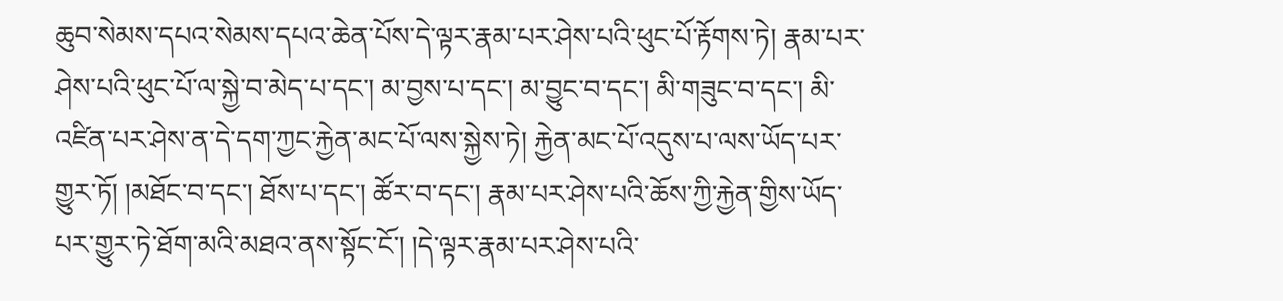ཆུབ་སེམས་དཔའ་སེམས་དཔའ་ཆེན་པོས་དེ་ལྟར་རྣམ་པར་ཤེས་པའི་ཕུང་པོ་རྟོགས་ཏེ། རྣམ་པར་ཤེས་པའི་ཕུང་པོ་ལ་སྐྱེ་བ་མེད་པ་དང་། མ་བྱས་པ་དང་། མ་བྱུང་བ་དང་། མི་གཟུང་བ་དང་། མི་འཛིན་པར་ཤེས་ན་དེ་དག་ཀྱང་རྐྱེན་མང་པོ་ལས་སྐྱེས་ཏེ། རྐྱེན་མང་པོ་འདུས་པ་ལས་ཡོད་པར་གྱུར་ཏོ། །མཐོང་བ་དང་། ཐོས་པ་དང་། ཚོར་བ་དང་། རྣམ་པར་ཤེས་པའི་ཆོས་ཀྱི་རྐྱེན་གྱིས་ཡོད་པར་གྱུར་ཏེ་ཐོག་མའི་མཐའ་ནས་སྟོང་ངོ་། །དེ་ལྟར་རྣམ་པར་ཤེས་པའི་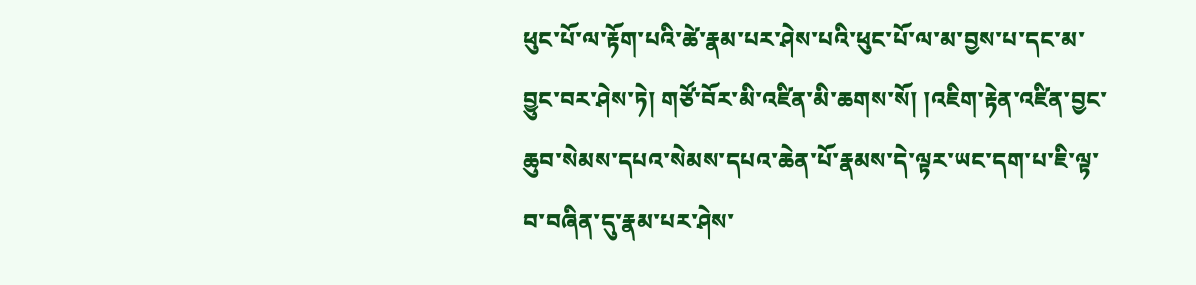ཕུང་པོ་ལ་རྟོག་པའི་ཚེ་རྣམ་པར་ཤེས་པའི་ཕུང་པོ་ལ་མ་བྱས་པ་དང་མ་བྱུང་བར་ཤེས་ཏེ། གཙོ་བོར་མི་འཛིན་མི་ཆགས་སོ། །འཇིག་རྟེན་འཛིན་བྱང་ཆུབ་སེམས་དཔའ་སེམས་དཔའ་ཆེན་པོ་རྣམས་དེ་ལྟར་ཡང་དག་པ་ཇི་ལྟ་བ་བཞིན་དུ་རྣམ་པར་ཤེས་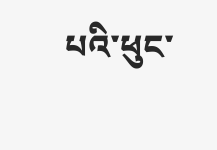པའི་ཕུང་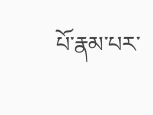པོ་རྣམ་པར་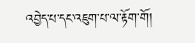འབྱེད་པ་དང་འཇུག་པ་ལ་རྟོག་གོ།